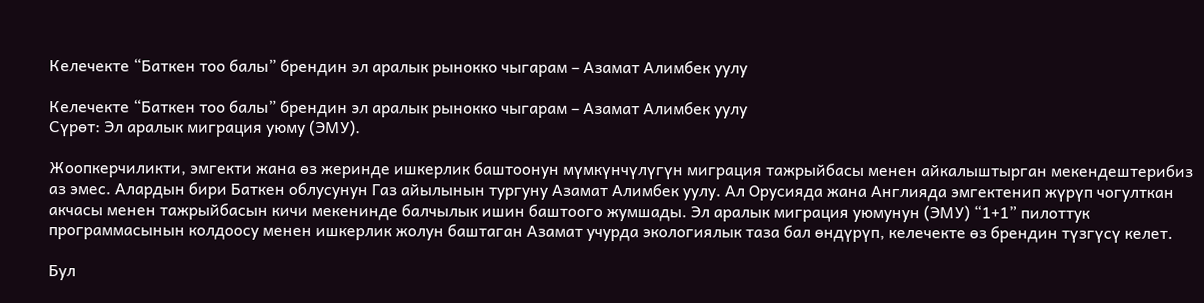Келечекте “Баткен тоо балы” брендин эл аралык рынокко чыгарам – Азамат Алимбек уулу

Келечекте “Баткен тоо балы” брендин эл аралык рынокко чыгарам – Азамат Алимбек уулу
Сүрөт: Эл аралык миграция уюму (ЭМУ).

Жоопкерчиликти, эмгекти жана өз жеринде ишкерлик баштоонун мүмкүнчүлүгүн миграция тажрыйбасы менен айкалыштырган мекендештерибиз аз эмес. Алардын бири Баткен облусунун Газ айылынын тургуну Азамат Алимбек уулу. Ал Орусияда жана Англияда эмгектенип жүрүп чогулткан акчасы менен тажрыйбасын кичи мекенинде балчылык ишин баштоого жумшады. Эл аралык миграция уюмунун (ЭМУ) “1+1” пилоттук программасынын колдоосу менен ишкерлик жолун баштаган Азамат учурда экологиялык таза бал өндүрүп, келечекте өз брендин түзгүсү келет.

Бул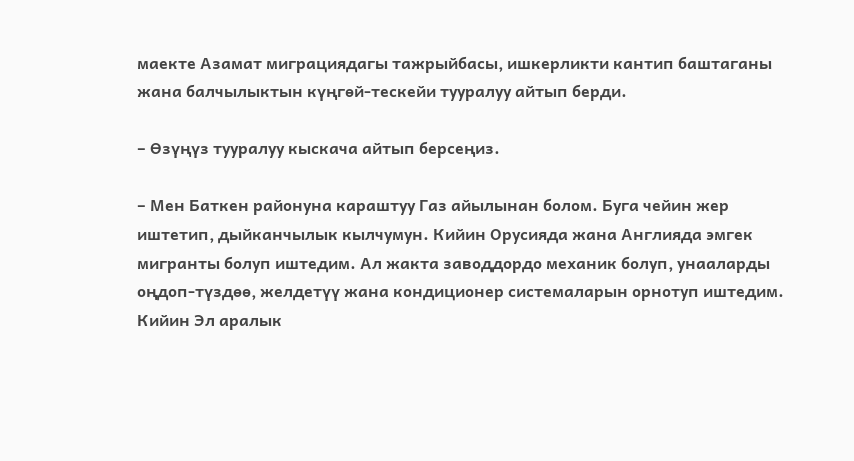маекте Азамат миграциядагы тажрыйбасы, ишкерликти кантип баштаганы жана балчылыктын күңгөй-тескейи тууралуу айтып берди.

– Өзүңүз тууралуу кыскача айтып берсеңиз.

– Мен Баткен районуна караштуу Газ айылынан болом. Буга чейин жер иштетип, дыйканчылык кылчумун. Кийин Орусияда жана Англияда эмгек мигранты болуп иштедим. Ал жакта заводдордо механик болуп, унааларды оңдоп-түздөө, желдетүү жана кондиционер системаларын орнотуп иштедим. Кийин Эл аралык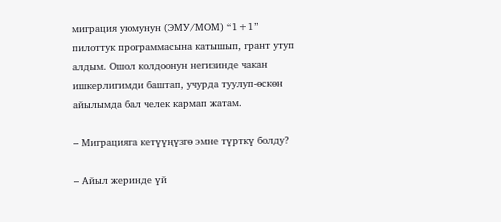миграция уюмунун (ЭМУ/МОМ) “1+1” пилоттук программасына катышып, грант утуп алдым. Ошол колдоонун негизинде чакан ишкерлигимди баштап, учурда туулуп-өскөн айылымда бал челек кармап жатам.

– Миграцияга кетүүңүзгө эмне түрткү болду?

– Айыл жеринде үй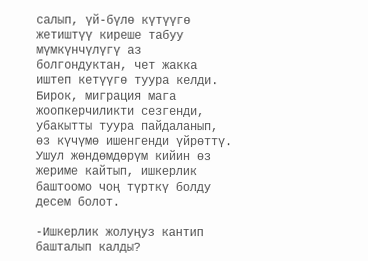салып, үй-бүлө күтүүгө жетиштүү киреше табуу мүмкүнчүлүгү аз болгондуктан, чет жакка иштеп кетүүгө туура келди. Бирок, миграция мага жоопкерчиликти сезгенди, убакытты туура пайдаланып, өз күчүмө ишенгенди үйрөттү. Ушул жөндөмдөрүм кийин өз жериме кайтып, ишкерлик баштоомо чоң түрткү болду десем болот.

-Ишкерлик жолуңуз кантип башталып калды?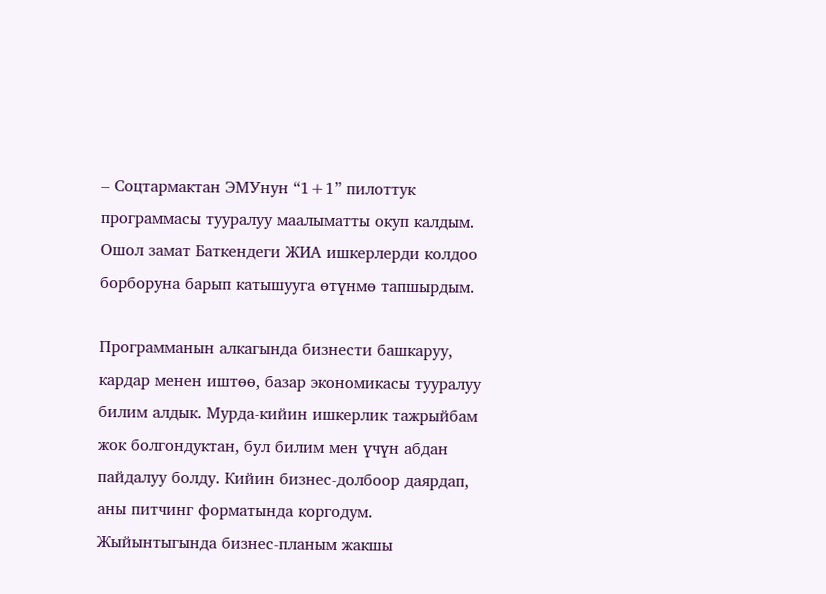– Соцтармактан ЭМУнун “1+1” пилоттук программасы тууралуу маалыматты окуп калдым. Ошол замат Баткендеги ЖИА ишкерлерди колдоо борборуна барып катышууга өтүнмө тапшырдым.

Программанын алкагында бизнести башкаруу, кардар менен иштөө, базар экономикасы тууралуу билим алдык. Мурда-кийин ишкерлик тажрыйбам жок болгондуктан, бул билим мен үчүн абдан пайдалуу болду. Кийин бизнес-долбоор даярдап, аны питчинг форматында коргодум. Жыйынтыгында бизнес-планым жакшы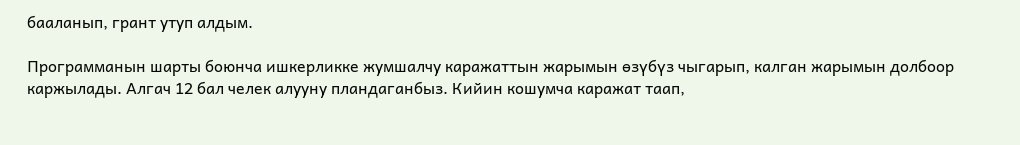бааланып, грант утуп алдым.

Программанын шарты боюнча ишкерликке жумшалчу каражаттын жарымын өзүбүз чыгарып, калган жарымын долбоор каржылады. Алгач 12 бал челек алууну пландаганбыз. Кийин кошумча каражат таап,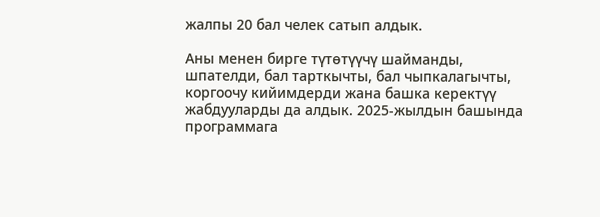жалпы 20 бал челек сатып алдык.

Аны менен бирге түтөтүүчү шайманды, шпателди, бал тарткычты, бал чыпкалагычты, коргоочу кийимдерди жана башка керектүү жабдууларды да алдык. 2025-жылдын башында программага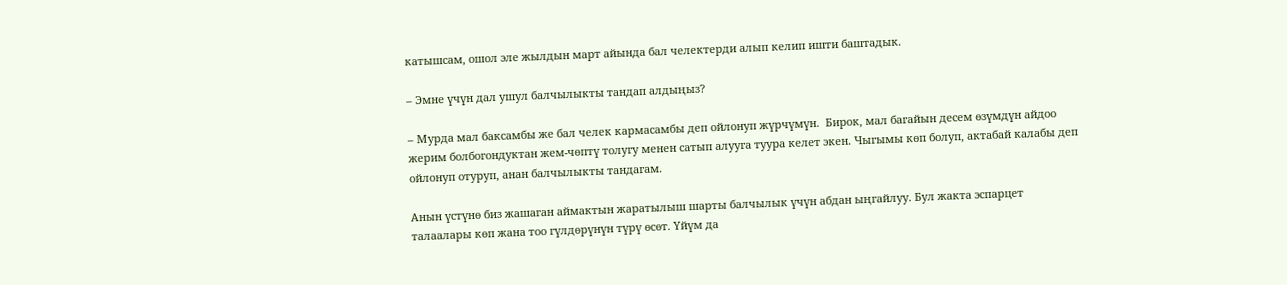катышсам, ошол эле жылдын март айында бал челектерди алып келип ишти баштадык.

– Эмне үчүн дал ушул балчылыкты тандап алдыңыз?

– Мурда мал баксамбы же бал челек кармасамбы деп ойлонуп жүрчүмүн.  Бирок, мал багайын десем өзүмдүн айдоо жерим болбогондуктан жем-чөптү толугу менен сатып алууга туура келет экен. Чыгымы көп болуп, актабай калабы деп ойлонуп отуруп, анан балчылыкты тандагам.

Анын үстүнө биз жашаган аймактын жаратылыш шарты балчылык үчүн абдан ыңгайлуу. Бул жакта эспарцет талаалары көп жана тоо гүлдөрүнүн түрү өсөт. Үйүм да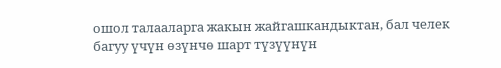ошол талааларга жакын жайгашкандыктан, бал челек багуу үчүн өзүнчө шарт түзүүнүн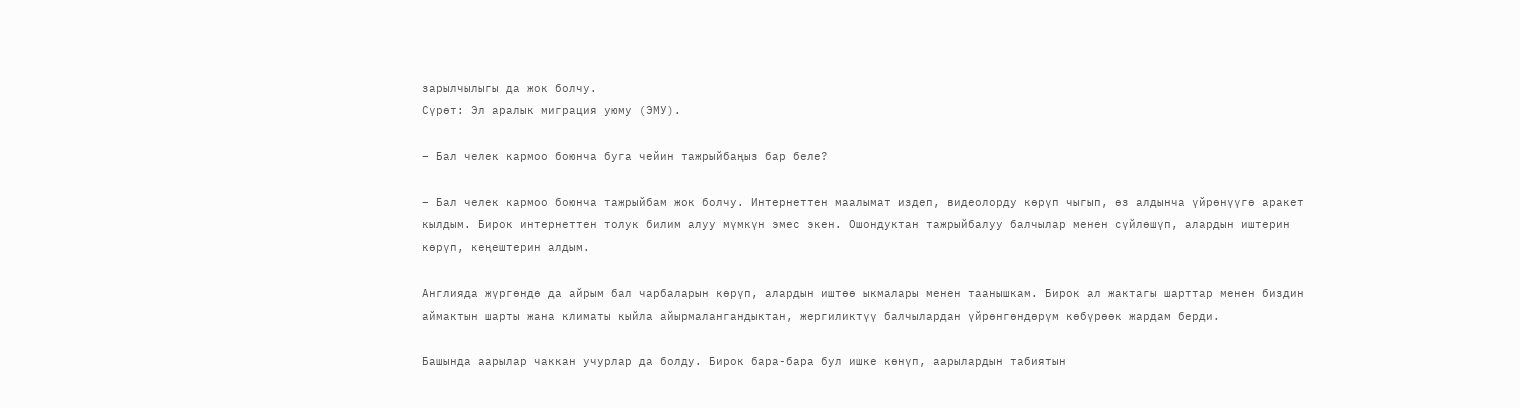зарылчылыгы да жок болчу.
Сүрөт: Эл аралык миграция уюму (ЭМУ).

– Бал челек кармоо боюнча буга чейин тажрыйбаңыз бар беле?

– Бал челек кармоо боюнча тажрыйбам жок болчу. Интернеттен маалымат издеп, видеолорду көрүп чыгып, өз алдынча үйрөнүүгө аракет кылдым. Бирок интернеттен толук билим алуу мүмкүн эмес экен. Ошондуктан тажрыйбалуу балчылар менен сүйлөшүп, алардын иштерин көрүп, кеңештерин алдым.

Англияда жүргөндө да айрым бал чарбаларын көрүп, алардын иштөө ыкмалары менен таанышкам. Бирок ал жактагы шарттар менен биздин аймактын шарты жана климаты кыйла айырмалангандыктан, жергиликтүү балчылардан үйрөнгөндөрүм көбүрөөк жардам берди.

Башында аарылар чаккан учурлар да болду. Бирок бара-бара бул ишке көнүп, аарылардын табиятын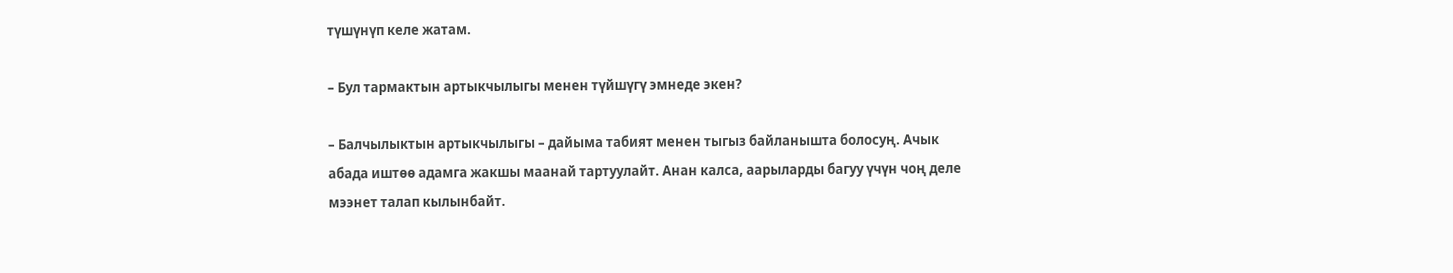түшүнүп келе жатам.

– Бул тармактын артыкчылыгы менен түйшүгү эмнеде экен?

– Балчылыктын артыкчылыгы – дайыма табият менен тыгыз байланышта болосуң. Ачык абада иштөө адамга жакшы маанай тартуулайт. Анан калса, аарыларды багуу үчүн чоң деле мээнет талап кылынбайт.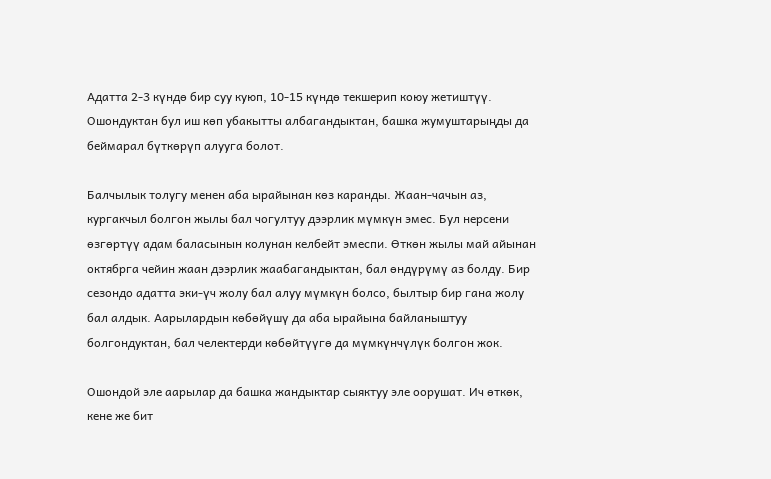Адатта 2-3 күндө бир суу куюп, 10-15 күндө текшерип коюу жетиштүү. Ошондуктан бул иш көп убакытты албагандыктан, башка жумуштарыңды да беймарал бүткөрүп алууга болот.

Балчылык толугу менен аба ырайынан көз каранды. Жаан-чачын аз, кургакчыл болгон жылы бал чогултуу дээрлик мүмкүн эмес. Бул нерсени өзгөртүү адам баласынын колунан келбейт эмеспи. Өткөн жылы май айынан октябрга чейин жаан дээрлик жаабагандыктан, бал өндүрүмү аз болду. Бир сезондо адатта эки-үч жолу бал алуу мүмкүн болсо, былтыр бир гана жолу бал алдык. Аарылардын көбөйүшү да аба ырайына байланыштуу болгондуктан, бал челектерди көбөйтүүгө да мүмкүнчүлүк болгон жок.

Ошондой эле аарылар да башка жандыктар сыяктуу эле оорушат. Ич өткөк, кене же бит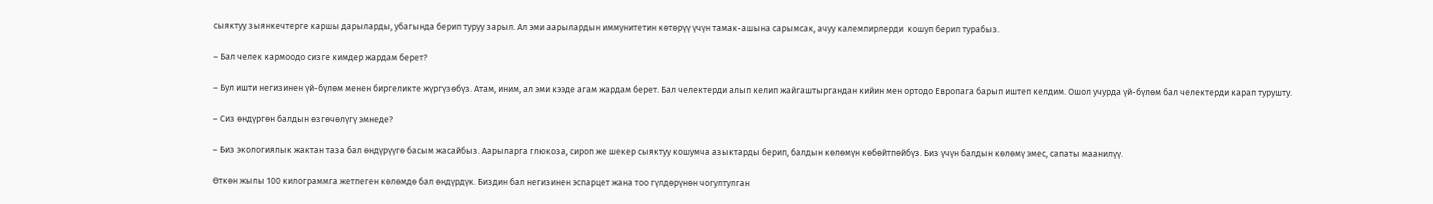сыяктуу зыянкечтерге каршы дарыларды, убагында берип туруу зарыл. Ал эми аарылардын иммунитетин көтөрүү үчүн тамак-ашына сарымсак, ачуу калемпирлерди  кошуп берип турабыз.

– Бал челек кармоодо сизге кимдер жардам берет?

– Бул ишти негизинен үй-бүлөм менен биргеликте жүргүзөбүз. Атам, иним, ал эми кээде агам жардам берет. Бал челектерди алып келип жайгаштыргандан кийин мен ортодо Европага барып иштеп келдим. Ошол учурда үй-бүлөм бал челектерди карап турушту.

– Сиз өндүргөн балдын өзгөчөлүгү эмнеде?

– Биз экологиялык жактан таза бал өндүрүүгө басым жасайбыз. Аарыларга глюкоза, сироп же шекер сыяктуу кошумча азыктарды берип, балдын көлөмүн көбөйтпөйбүз. Биз үчүн балдын көлөмү эмес, сапаты маанилүү.

Өткөн жылы 100 килограммга жетпеген көлөмдө бал өндүрдүк. Биздин бал негизинен эспарцет жана тоо гүлдөрүнөн чогултулган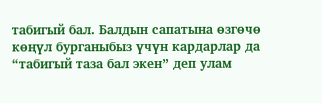табигый бал. Балдын сапатына өзгөчө көңүл бурганыбыз үчүн кардарлар да “табигый таза бал экен” деп улам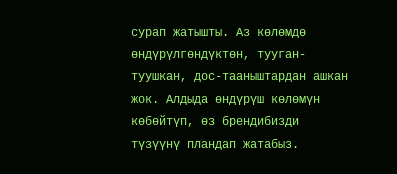сурап жатышты. Аз көлөмдө өндүрүлгөндүктөн, тууган-туушкан, дос-тааныштардан ашкан жок. Алдыда өндүрүш көлөмүн көбөйтүп, өз брендибизди түзүүнү пландап жатабыз.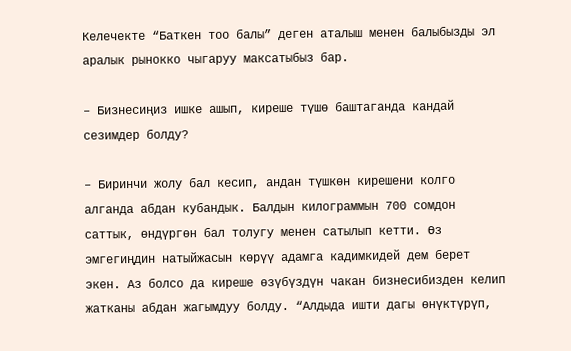Келечекте “Баткен тоо балы” деген аталыш менен балыбызды эл аралык рынокко чыгаруу максатыбыз бар.

– Бизнесиңиз ишке ашып, киреше түшө баштаганда кандай сезимдер болду?

– Биринчи жолу бал кесип, андан түшкөн кирешени колго алганда абдан кубандык. Балдын килограммын 700 сомдон саттык, өндүргөн бал толугу менен сатылып кетти. Өз эмгегиңдин натыйжасын көрүү адамга кадимкидей дем берет экен. Аз болсо да киреше өзүбүздүн чакан бизнесибизден келип жатканы абдан жагымдуу болду. “Алдыда ишти дагы өнүктүрүп,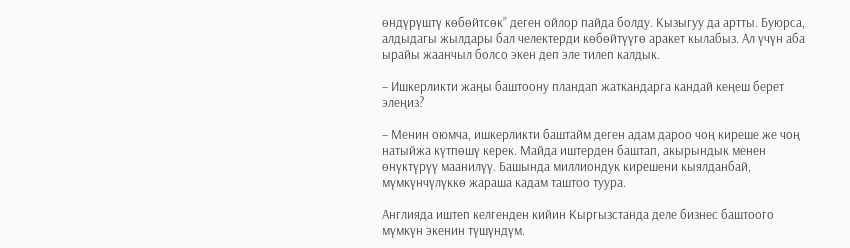өндүрүштү көбөйтсөк” деген ойлор пайда болду. Кызыгуу да артты. Буюрса, алдыдагы жылдары бал челектерди көбөйтүүгө аракет кылабыз. Ал үчүн аба ырайы жаанчыл болсо экен деп эле тилеп калдык.

– Ишкерликти жаңы баштоону пландап жаткандарга кандай кеңеш берет элеңиз?

– Менин оюмча, ишкерликти баштайм деген адам дароо чоң киреше же чоң натыйжа күтпөшү керек. Майда иштерден баштап, акырындык менен өнүктүрүү маанилүү. Башында миллиондук кирешени кыялданбай, мүмкүнчүлүккө жараша кадам таштоо туура.

Англияда иштеп келгенден кийин Кыргызстанда деле бизнес баштоого мүмкүн экенин түшүндүм.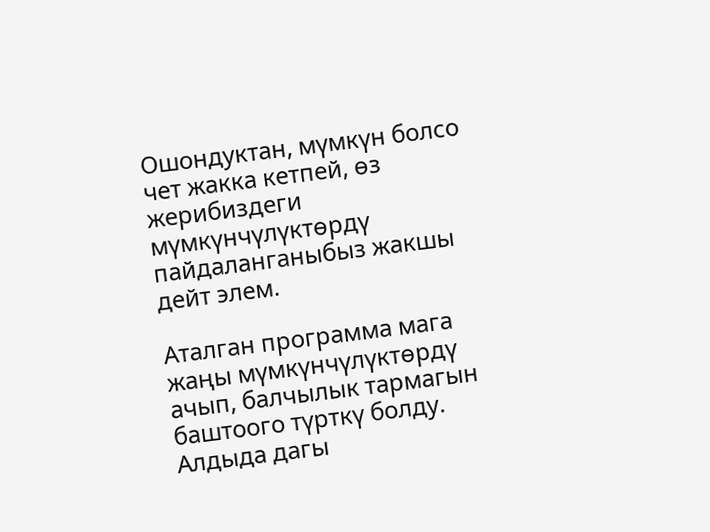Ошондуктан, мүмкүн болсо чет жакка кетпей, өз жерибиздеги мүмкүнчүлүктөрдү пайдаланганыбыз жакшы дейт элем.

Аталган программа мага жаңы мүмкүнчүлүктөрдү ачып, балчылык тармагын баштоого түрткү болду. Алдыда дагы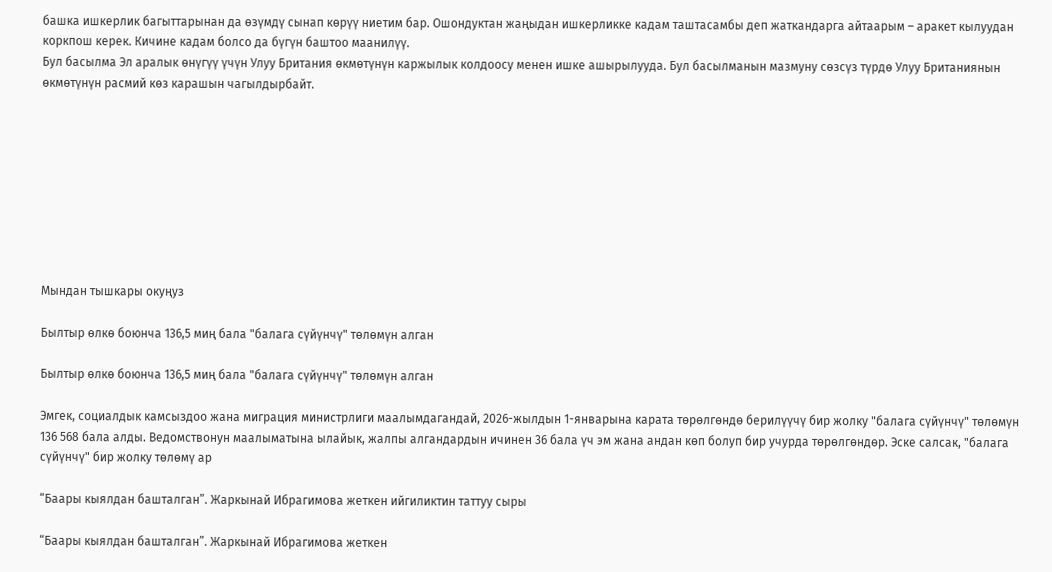башка ишкерлик багыттарынан да өзүмдү сынап көрүү ниетим бар. Ошондуктан жаңыдан ишкерликке кадам таштасамбы деп жаткандарга айтаарым – аракет кылуудан коркпош керек. Кичине кадам болсо да бүгүн баштоо маанилүү.
Бул басылма Эл аралык өнүгүү үчүн Улуу Британия өкмөтүнүн каржылык колдоосу менен ишке ашырылууда. Бул басылманын мазмуну сөзсүз түрдө Улуу Британиянын өкмөтүнүн расмий көз карашын чагылдырбайт.









Мындан тышкары окуңуз

Былтыр өлкө боюнча 136,5 миң бала "балага сүйүнчү" төлөмүн алган

Былтыр өлкө боюнча 136,5 миң бала "балага сүйүнчү" төлөмүн алган

Эмгек, социалдык камсыздоо жана миграция министрлиги маалымдагандай, 2026-жылдын 1-январына карата төрөлгөндө берилүүчү бир жолку "балага сүйүнчү" төлөмүн 136 568 бала алды. Ведомствонун маалыматына ылайык, жалпы алгандардын ичинен 36 бала үч эм жана андан көп болуп бир учурда төрөлгөндөр. Эске салсак, "балага сүйүнчү" бир жолку төлөмү ар

“Баары кыялдан башталган”. Жаркынай Ибрагимова жеткен ийгиликтин таттуу сыры

“Баары кыялдан башталган”. Жаркынай Ибрагимова жеткен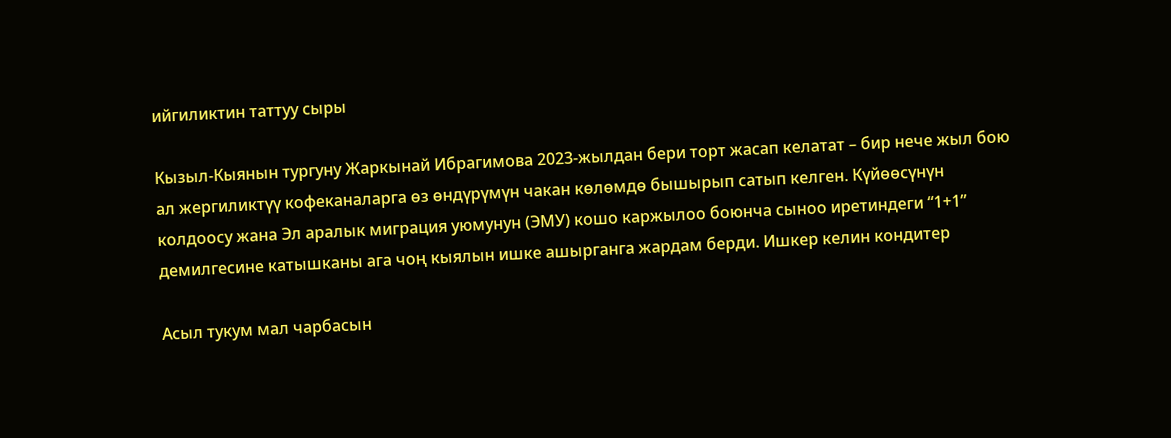ийгиликтин таттуу сыры

Кызыл-Кыянын тургуну Жаркынай Ибрагимова 2023-жылдан бери торт жасап келатат – бир нече жыл бою ал жергиликтүү кофеканаларга өз өндүрүмүн чакан көлөмдө бышырып сатып келген. Күйөөсүнүн колдоосу жана Эл аралык миграция уюмунун (ЭМУ) кошо каржылоо боюнча сыноо иретиндеги “1+1” демилгесине катышканы ага чоң кыялын ишке ашырганга жардам берди. Ишкер келин кондитер

Асыл тукум мал чарбасын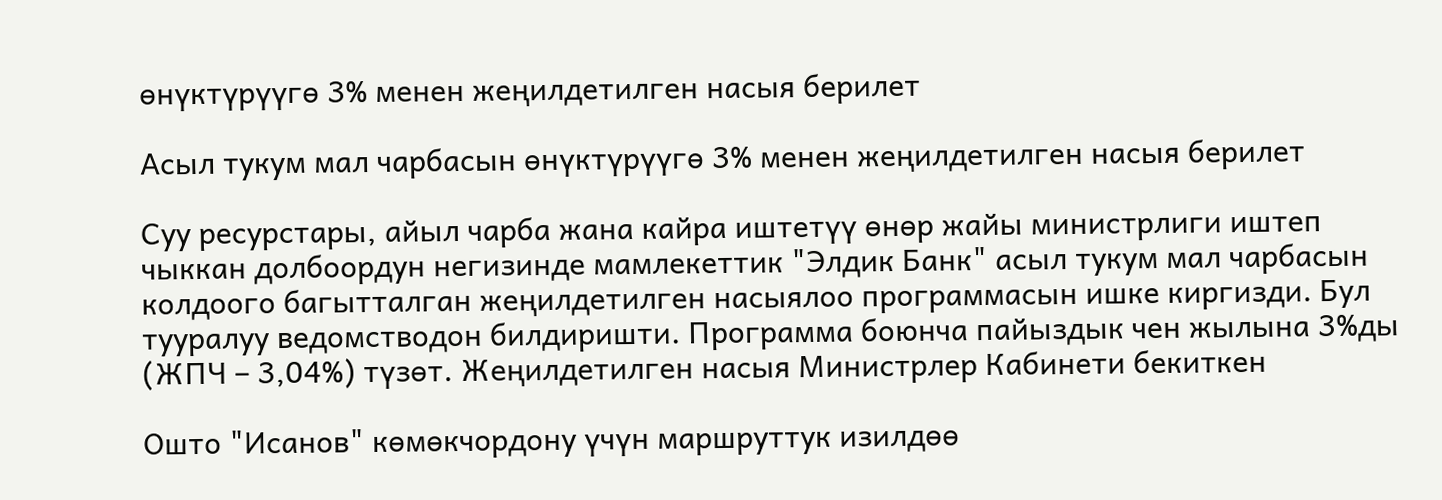өнүктүрүүгө 3% менен жеңилдетилген насыя берилет

Асыл тукум мал чарбасын өнүктүрүүгө 3% менен жеңилдетилген насыя берилет

Суу ресурстары, айыл чарба жана кайра иштетүү өнөр жайы министрлиги иштеп чыккан долбоордун негизинде мамлекеттик "Элдик Банк" асыл тукум мал чарбасын колдоого багытталган жеңилдетилген насыялоо программасын ишке киргизди. Бул тууралуу ведомстводон билдиришти. Программа боюнча пайыздык чен жылына 3%ды (ЖПЧ – 3,04%) түзөт. Жеңилдетилген насыя Министрлер Кабинети бекиткен

Ошто "Исанов" көмөкчордону үчүн маршруттук изилдөө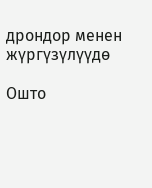дрондор менен жүргүзүлүүдө

Ошто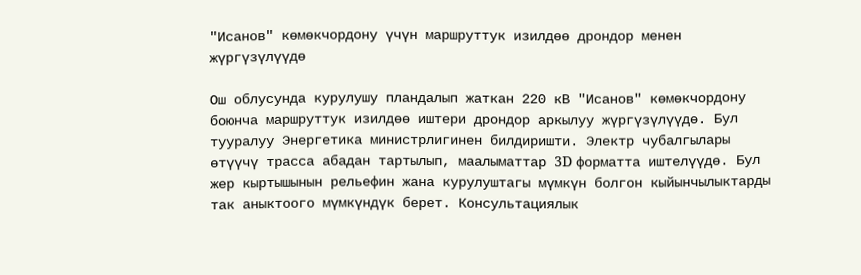"Исанов" көмөкчордону үчүн маршруттук изилдөө дрондор менен жүргүзүлүүдө

Ош облусунда курулушу пландалып жаткан 220 кВ "Исанов" көмөкчордону боюнча маршруттук изилдөө иштери дрондор аркылуу жүргүзүлүүдө. Бул тууралуу Энергетика министрлигинен билдиришти. Электр чубалгылары өтүүчү трасса абадан тартылып, маалыматтар 3D форматта иштелүүдө. Бул жер кыртышынын рельефин жана курулуштагы мүмкүн болгон кыйынчылыктарды так аныктоого мүмкүндүк берет. Консультациялык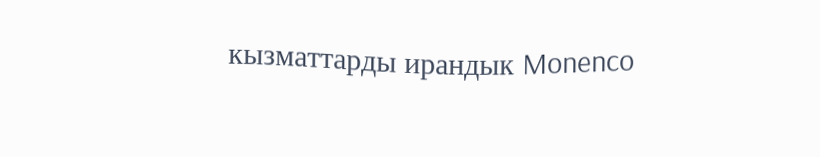кызматтарды ирандык Monenco